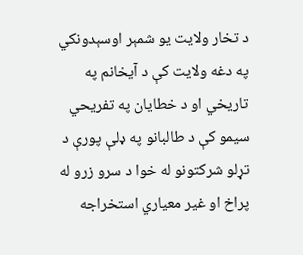د تخار ولایت یو شمېر اوسېدونکي په دغه ولایت کې د آیخانم په تاریخي او د خطایان په تفریحي سیمو کې د طالبانو په ډلې پورې د تړلو شرکتونو له خوا د سرو زرو له پراخ او غیر معیاري استخراجه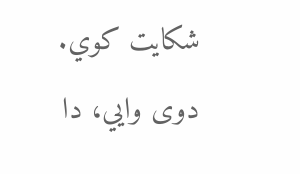شکایت کوي. دوی وايي، دا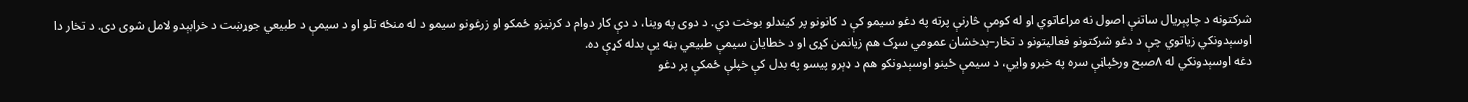شرکتونه د چاپېریال ساتنې اصول نه مراعاتوي او له کومې څارنې پرته په دغو سیمو کې د کانونو پر کیندلو بوخت دي. د دوی په وینا، د دې کار دوام د کرنیزو ځمکو او زرغونو سیمو د له منځه تلو او د سیمې د طبیعي جوړښت د خرابېدو لامل شوی دی. د تخار دا اوسېدونکي زیاتوي چې د دغو شرکتونو فعالیتونو د تخار–بدخشان عمومي سړک هم زیانمن کړی او د خطایان سیمې طبیعي بڼه یې بدله کړې ده.
دغه اوسېدونکي له ۸صبح ورځپاڼې سره په خبرو وايي، د سیمې ځینو اوسېدونکو هم د ډېرو پیسو په بدل کې خپلې ځمکې پر دغو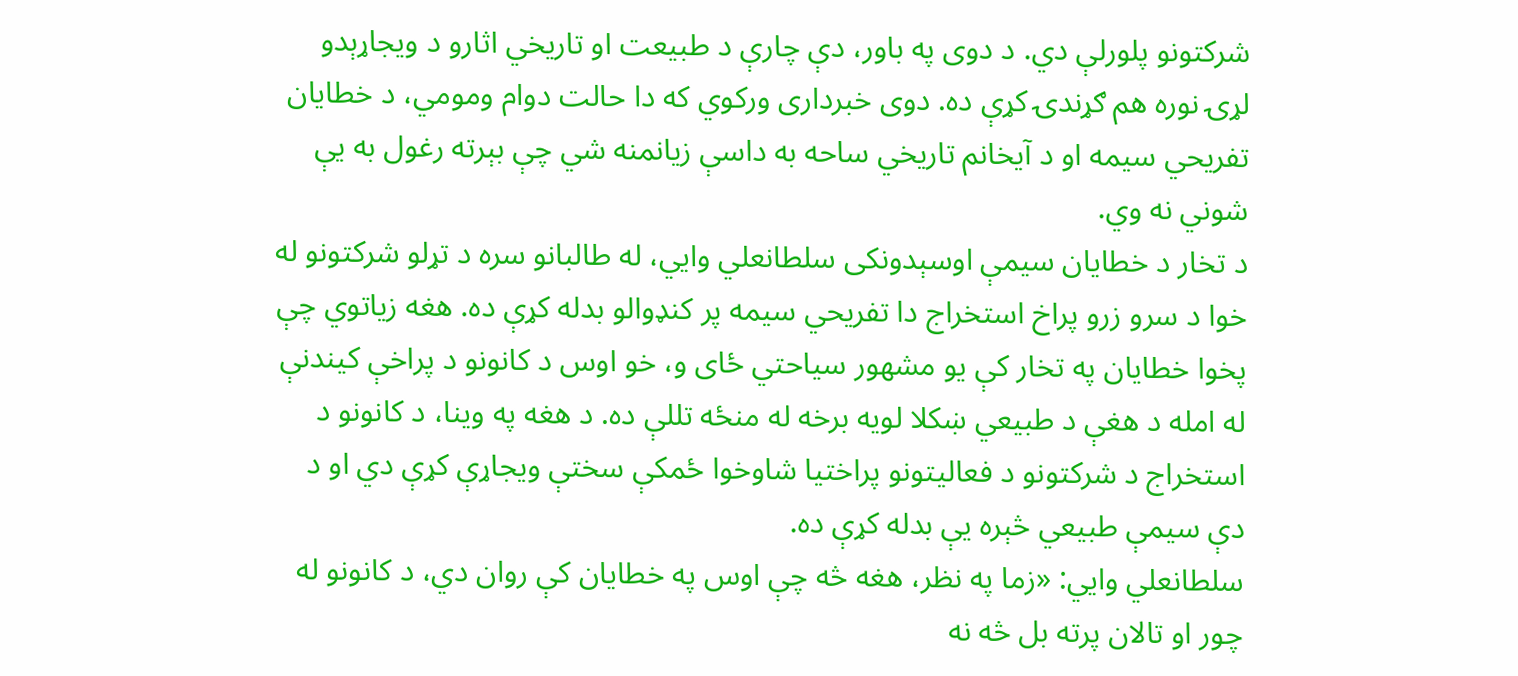شرکتونو پلورلې دي. د دوی په باور، دې چارې د طبیعت او تاریخي اثارو د ویجاړېدو لړۍ نوره هم ګړندۍ کړې ده. دوی خبرداری ورکوي که دا حالت دوام ومومي، د خطایان تفریحي سیمه او د آیخانم تاریخي ساحه به داسې زیانمنه شي چې بېرته رغول به یې شوني نه وي.
د تخار د خطایان سیمې اوسېدونکی سلطانعلي وايي، له طالبانو سره د تړلو شرکتونو له خوا د سرو زرو پراخ استخراج دا تفریحي سیمه پر کنډوالو بدله کړې ده. هغه زیاتوي چې پخوا خطایان په تخار کې یو مشهور سیاحتي ځای و، خو اوس د کانونو د پراخې کیندنې له امله د هغې د طبیعي ښکلا لویه برخه له منځه تللې ده. د هغه په وینا، د کانونو د استخراج د شرکتونو د فعالیتونو پراختیا شاوخوا ځمکې سختې ویجاړې کړې دي او د دې سیمې طبیعي څېره یې بدله کړې ده.
سلطانعلي وايي: «زما په نظر، هغه څه چې اوس په خطایان کې روان دي، د کانونو له چور او تالان پرته بل څه نه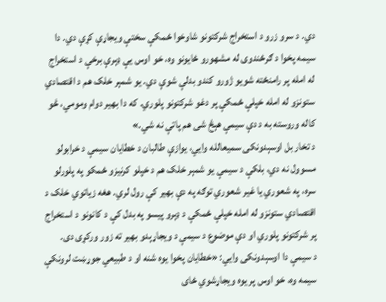دي. د سرو زرو د استخراج شرکتونو شاوخوا ځمکې سختې ویجاړې کړې دي. دا سیمه پخوا د ګرځندوی له مشهورو ځایونو وه، خو اوس یې ډېرې برخې د استخراج له امله پر رامنځته شویو ژورو کندو بدلې شوې دي. یو شمېر خلک هم د اقتصادي ستونزو له امله خپلې ځمکې پر دغو شرکتونو پلوري. که دا بهیر دوام ومومي، څو کاله وروسته به د دې سیمې هېڅ شی هم پاتې نه شي.»
د تخار بل اوسېدونکی سمیعالله وايي، یوازې طالبان د خطایان سیمې د خرابولو مسوول نه دي، بلکې د سیمې یو شمېر خلک هم د خپلو کرنیزو ځمکو په پلورلو سره، په شعوري یا غیر شعوري توګه په دې بهیر کې رول لري. هغه زیاتوي خلک د اقتصادي ستونزو له امله خپلې ځمکې د ډېرو پیسو په بدل کې د کانونو د استخراج پر شرکتونو پلوري او دې موضوع د سیمې د ویجاړېدو بهیر ته زور ورکړی دی.
د سیمې دا اوسېدونکی وايي: «خطایان پخوا یوه شنه او د طبیعي جوړښت لرونکې سیمه وه، خو اوس پر یوه ویجاړشوي ځای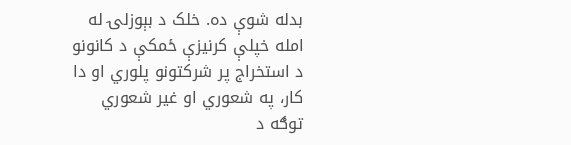بدله شوې ده. خلک د بېوزلۍ له امله خپلې کرنیزې ځمکې د کانونو د استخراج پر شرکتونو پلوري او دا کار، په شعوري او غیر شعوري توګه د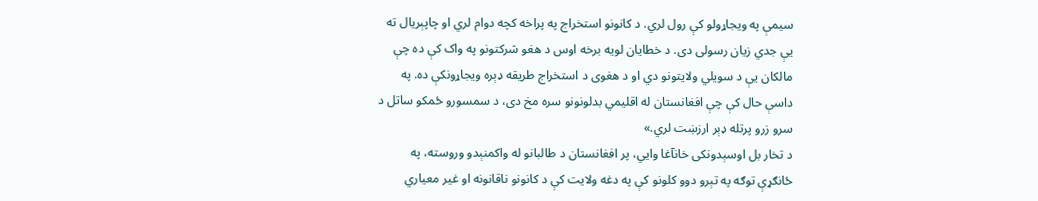سیمې په ویجاړولو کې رول لري. د کانونو استخراج په پراخه کچه دوام لري او چاپېریال ته یې جدي زیان رسولی دی. د خطایان لویه برخه اوس د هغو شرکتونو په واک کې ده چې مالکان یې د سویلي ولایتونو دي او د هغوی د استخراج طریقه ډېره ویجاړونکې ده. په داسې حال کې چې افغانستان له اقلیمي بدلونونو سره مخ دی، د سمسورو ځمکو ساتل د سرو زرو پرتله ډېر ارزښت لري.»
د تخار بل اوسېدونکی خانآغا وايي، پر افغانستان د طالبانو له واکمنېدو وروسته، په ځانګړې توګه په تېرو دوو کلونو کې په دغه ولایت کې د کانونو ناقانونه او غیر معیاري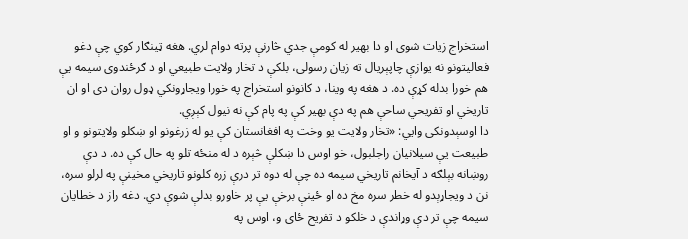استخراج زیات شوی او دا بهیر له کومې جدي څارنې پرته دوام لري. هغه ټینګار کوي چې دغو فعالیتونو نه یوازې چاپېریال ته زیان رسولی، بلکې د تخار ولایت طبیعي او د ګرځندوی سیمه یې هم خورا بدله کړې ده. د هغه په وینا، د کانونو استخراج په خورا ویجاړونکي ډول روان دی او ان تاریخي او تفریحي ساحې هم په دې بهیر کې په پام کې نه نیول کېږي.
دا اوسېدونکی وايي: «تخار ولایت یو وخت په افغانستان کې یو له زرغونو او ښکلو ولایتونو و او طبیعت یې سیلانیان راجلبول، خو اوس دا ښکلې څېره د له منځه تلو په حال کې ده. د دې روښانه بېلګه د آیخانم تاریخي سیمه ده چې له دوه تر درې زره کلونو تاریخي مخینې په لرلو سره، نن د ویجاړېدو له خطر سره مخ ده او ځینې برخې یې پر خاورو بدلې شوې دي. دغه راز د خطایان سیمه چې تر دې وړاندې د خلکو د تفریح ځای و، اوس په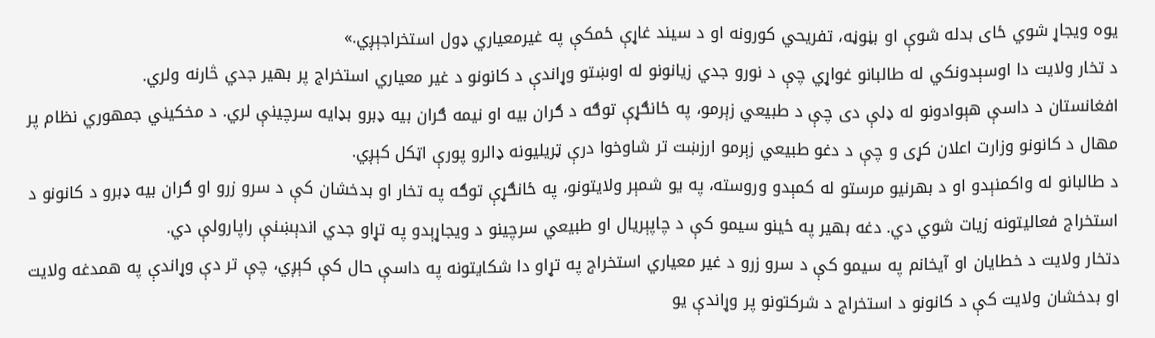یوه ویجاړ شوي ځای بدله شوې او بڼوڼه، تفریحي کورونه او د سیند غاړې ځمکې په غیرمعیاري ډول استخراجېږي.»
د تخار ولایت دا اوسېدونکي له طالبانو غواړي چې د نورو جدي زیانونو له اوښتو وړاندې د کانونو د غیر معیاري استخراج پر بهیر جدي څارنه ولري.
افغانستان د داسې هېوادونو له ډلې دی چې د طبیعي زېرمو، په ځانګړې توګه د ګران بیه او نیمه ګران بیه ډبرو بډایه سرچینې لري. د مخکیني جمهوري نظام پر مهال د کانونو وزارت اعلان کړی و چې د دغو طبیعي زېرمو ارزښت تر شاوخوا درې ټریلیونه ډالرو پورې اټکل کېږي.
د طالبانو له واکمنېدو او د بهرنیو مرستو له کمېدو وروسته، په یو شمېر ولایتونو، په ځانګړې توګه په تخار او بدخشان کې د سرو زرو او ګران بیه ډبرو د کانونو د استخراج فعالیتونه زیات شوي دي. دغه بهیر په ځینو سیمو کې د چاپېریال او طبیعي سرچینو د ویجاړېدو په تړاو جدي اندېښنې راپارولې دي.
دتخار ولایت د خطایان او آیخانم په سیمو کې د سرو زرو د غیر معیاري استخراج په تړاو دا شکایتونه په داسې حال کې کېږي، چې تر دې وړاندې په همدغه ولایت او بدخشان ولایت کې د کانونو د استخراج د شرکتونو پر وړاندې یو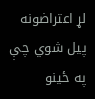لړ اعتراضونه پیل شوي چې په ځينو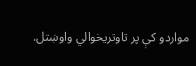مواردو کې پر تاوتریخوالي واوښتل.